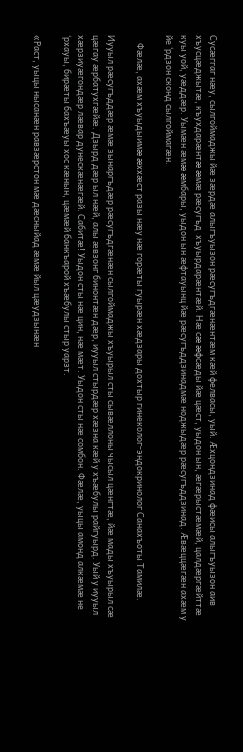Сусæггаг нæу, сылгоймаджы йæ зæрдæ алыгъуызон рæсугъдгæнæнтæм кæй фелвасы, уый. Æхцондзинад фæисы алыгъуызон аив хъусцæджытæ, къухдарæнтæ æмæ рæсугъд  хъуырдарæнтæй. Нæ сæ æфсæды йæ цæст, уыдон ын, æгæрыстæмæй, цалдæргæйттæ куы уой, уæддæр. Уымæн æмæ æмбары, уыдон ын æфтауынц йæ рæсугъддзинадмæ ноджыдæр рæсугъддзинад. Æвæццæгæн ахæм у йе ‘рдзон сконд сылгоймагæн.

    Фæлæ, ахæм хъуыдыимæ æххæст разы нæу нæ горæты гуырæн хæдзары дохтыр гинеколог-эндокринолог Санахъоты Тамилæ.

Иууыл рæсугъддæр æмæ зынаргъдæр рæсугъдгæнæн сылгоймаджы хъуырыл сты сывæллоны чысыл цæнгтæ, йæ мады хъуырыл сæ цæгау æрбатухгæйæ. Дзырд дæр ыл нæй, алы æвзонг бинонтæн дæр, иууыл стырдæр хæзна кæй у хъæбулы райгуырд. Уый у иууыл хæрзиуæгондæр лæвар дунескæнæгæй. Сабитæ! Уыдон сты нæ цин, нæ мæт. Уыдон сты нæ сомбон. Фæлæ, уыцы амонд алкæмæ не ‘рхауы, бирæты бахъæуы хос кæнын, цæмæй банкъарой хъæбулы стыр уарзт.

«Раст, уыцы нысанæн равзæрстон мæ дæсныйад æмæ йыл цæудзынæн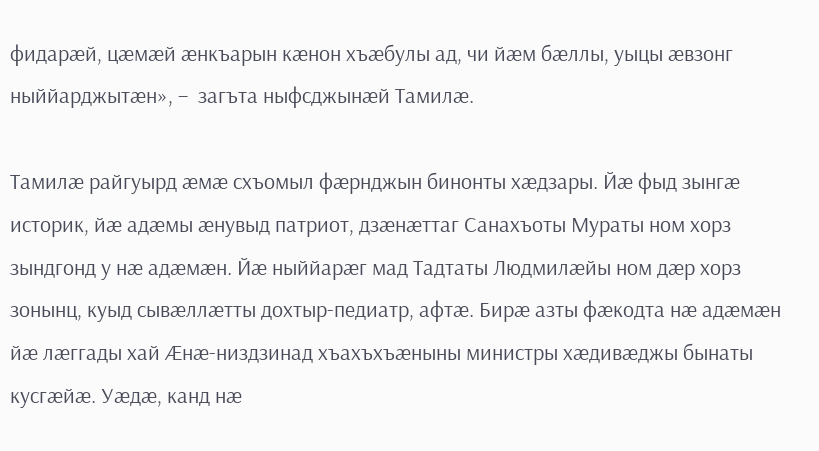фидарæй, цæмæй æнкъарын кæнон хъæбулы ад, чи йæм бæллы, уыцы æвзонг ныййарджытæн», –  загъта ныфсджынæй Тамилæ.

Тамилæ райгуырд æмæ схъомыл фæрнджын бинонты хæдзары. Йæ фыд зынгæ историк, йæ адæмы æнувыд патриот, дзæнæттаг Санахъоты Мураты ном хорз зындгонд у нæ адæмæн. Йæ ныййарæг мад Тадтаты Людмилæйы ном дæр хорз зонынц, куыд сывæллæтты дохтыр-педиатр, афтæ. Бирæ азты фæкодта нæ адæмæн йæ лæггады хай Æнæ-низдзинад хъахъхъæныны министры хæдивæджы бынаты кусгæйæ. Уæдæ, канд нæ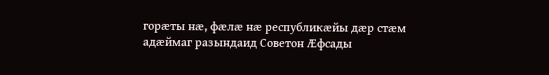горæты нæ, фæлæ нæ республикæйы дæр стæм адæймаг разындаид Советон Æфсады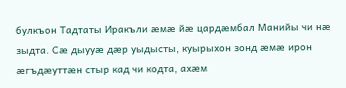булкъон Тадтаты Иракъли æмæ йæ цардæмбал Манийы чи нæ зыдта. Сæ дыууæ дæр уыдысты, куырыхон зонд æмæ ирон æгъдæуттæн стыр кад чи кодта, ахæм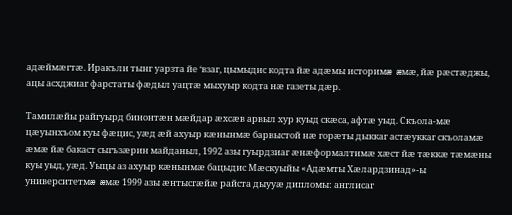адæймæгтæ. Иракъли тынг уарзта йе ‘взаг, цымыдис кодта йæ адæмы историмæ æмæ, йæ рæстæджы, ацы асхджиаг фарстаты фæдыл уацтæ мыхуыр кодта нæ газеты дæр.

Тамилæйы райгуырд бинонтæн мæйдар æхсæв арвыл хур куыд скæса, афтæ уыд. Скъола-мæ цæуынхъом куы фæцис, уæд æй ахуыр кæнынмæ барвыстой нæ горæты дыккаг астæуккаг скъоламæ æмæ йæ бакаст сыгъзæрин майданыл, 1992 азы гуырдзиаг æнæформалтимæ хæст йæ тæккæ тæмæны куы уыд, уæд. Уыцы аз ахуыр кæнынмæ бацыдис Мæскуыйы «Адæмты Хæлардзинад»-ы университетмæ æмæ 1999 азы æнтысгæйæ райста дыууæ дипломы: англисаг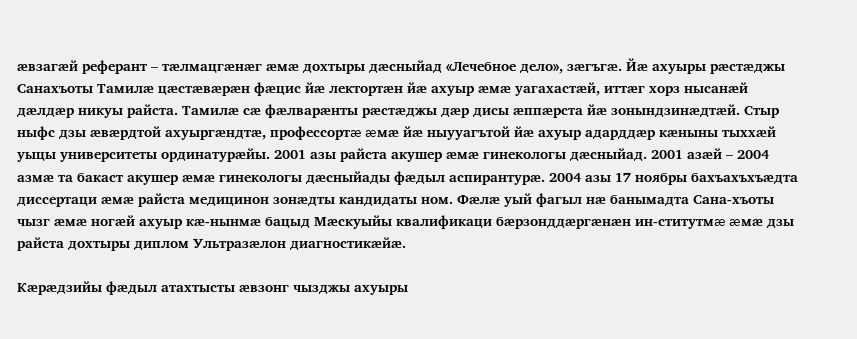æвзагæй реферант – тæлмацгæнæг æмæ дохтыры дæсныйад «Лечебное дело», зæгъгæ. Йæ ахуыры рæстæджы Санахъоты Тамилæ цæстæвæрæн фæцис йæ лектортæн йæ ахуыр æмæ уагахастæй, иттæг хорз нысанæй дæлдæр никуы райста. Тамилæ сæ фæлварæнты рæстæджы дæр дисы æппæрста йæ зонындзинæдтæй. Стыр ныфс дзы æвæрдтой ахуыргæндтæ, профессортæ æмæ йæ ныууагътой йæ ахуыр адарддæр кæныны тыххæй уыцы университеты ординатурæйы. 2001 азы райста акушер æмæ гинекологы дæсныйад. 2001 азæй – 2004 азмæ та бакаст акушер æмæ гинекологы дæсныйады фæдыл аспирантурæ. 2004 азы 17 ноябры бахъахъхъæдта диссертаци æмæ райста медицинон зонæдты кандидаты ном. Фæлæ уый фагыл нæ банымадта Сана-хъоты чызг æмæ ногæй ахуыр кæ-нынмæ бацыд Мæскуыйы квалификаци бæрзонддæргæнæн ин-ститутмæ æмæ дзы райста дохтыры диплом Ультразæлон диагностикæйæ.

Кæрæдзийы фæдыл атахтысты æвзонг чызджы ахуыры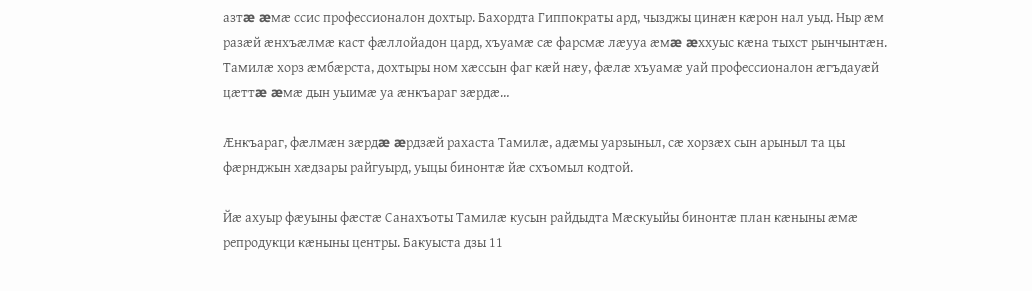азтæ æмæ ссис профессионалон дохтыр. Бахордта Гиппократы ард, чызджы цинæн кæрон нал уыд. Ныр æм разæй æнхъæлмæ каст фæллойадон цард, хъуамæ сæ фарсмæ лæууа æмæ æххуыс кæна тыхст рынчынтæн. Тамилæ хорз æмбæрста, дохтыры ном хæссын фаг кæй нæу, фæлæ хъуамæ уай профессионалон æгъдауæй цæттæ æмæ дын уыимæ уа æнкъараг зæрдæ…

Æнкъараг, фæлмæн зæрдæ æрдзæй рахаста Тамилæ, адæмы уарзыныл, сæ хорзæх сын арыныл та цы фæрнджын хæдзары райгуырд, уыцы бинонтæ йæ схъомыл кодтой.

Йæ ахуыр фæуыны фæстæ Санахъоты Тамилæ кусын райдыдта Мæскуыйы бинонтæ план кæныны æмæ репродукци кæныны центры. Бакуыста дзы 11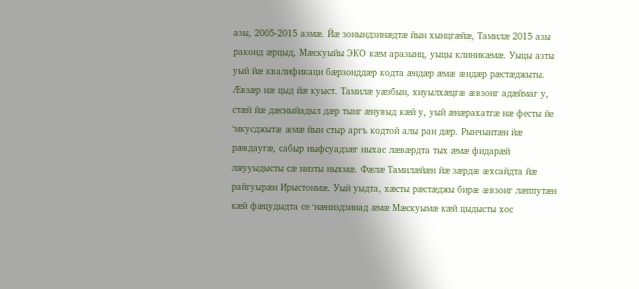азы, 2005-2015 азмæ. Йæ зонындзинæдтæ йын хынцгæйæ, Тамилæ 2015 азы раконд æрцыд, Мæскуыйы ЭКО кæм аразынц, уыцы клиникæмæ. Уыцы азты уый йæ квалификаци бæрзонддæр кодта æндæр æмæ æндæр рæстæджыты. Æвзæр нæ цыд йæ куыст. Тамилæ уæзбын, хиуылхæцгæ æвзонг адæймаг у, стæй йæ дæсныйадыл дæр тынг æнувыд кæй у, уый æнæрахатгæ нæ фесты йе ‘мкусджытæ æмæ йын стыр аргъ кодтой алы ран дæр. Рынчынтæн йæ рæвдаугæ, сабыр ныфсуадзæг ныхас лæвæрдта тых æмæ фидарæй лæууыдысты сæ низты ныхмæ. Фæлæ Тамилæйæн йæ зæрдæ æхсайдта йæ райгуырæн Ирыстонмæ. Уый уыдта, хæсты рæстæджы бирæ æвзонг лæппутæн кæй фæцудыдта се ‘нæниздзинад æмæ Мæскуымæ кæй цыдысты хос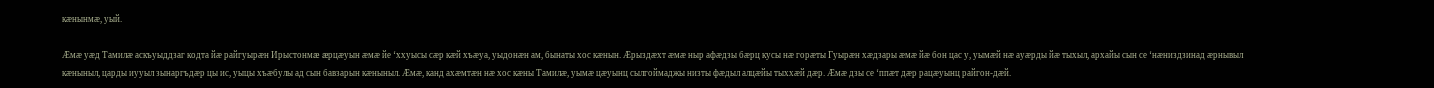кæнынмæ, уый.

Æмæ уæд Тамилæ аскъуыддзаг кодта йæ райгуырæн Ирыстонмæ æрцæуын æмæ йе ‘ххуысы сæр кæй хъæуа, уыдонæн ам, бынаты хос кæнын. Æрыздæхт æмæ ныр афæдзы бæрц кусы нæ горæты Гуырæн хæдзары æмæ йæ бон цас у, уымæй нæ ауæрды йæ тыхыл, архайы сын се ‘нæниздзинад æрнывыл кæныныл, царды иууыл зынаргъдæр цы ис, уыцы хъæбулы ад сын бавзарын кæныныл. Æмæ, канд ахæмтæн нæ хос кæны Тамилæ, уымæ цæуынц сылгоймаджы низты фæдыл алцæйы тыххæй дæр. Æмæ дзы се ‘ппæт дæр рацæуынц райгон-дæй.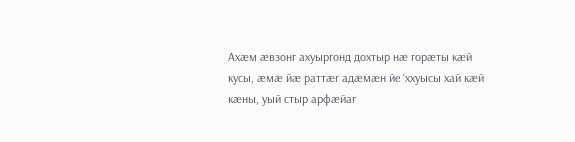Ахæм æвзонг ахуыргонд дохтыр нæ горæты кæй кусы, æмæ йæ раттæг адæмæн йе ‘ххуысы хай кæй кæны, уый стыр арфæйаг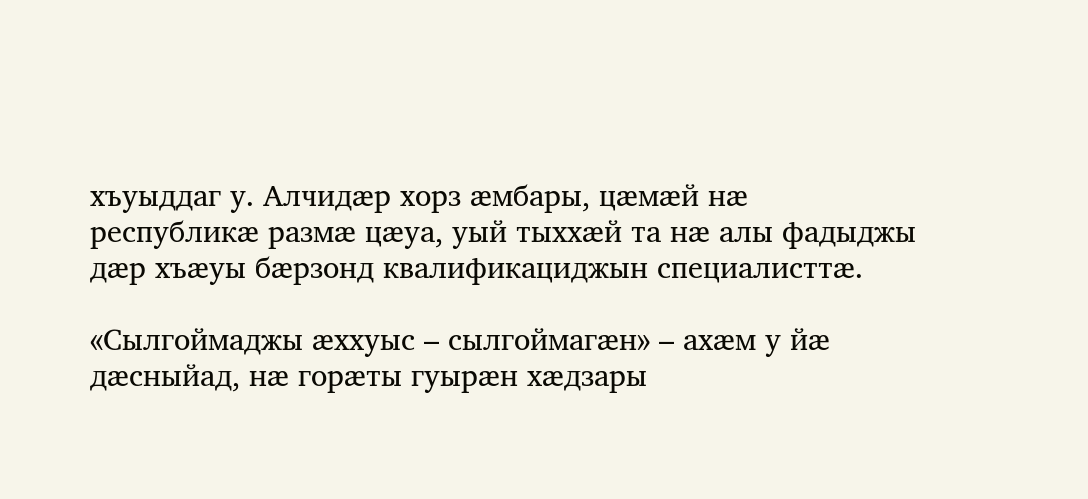хъуыддаг у. Алчидæр хорз æмбары, цæмæй нæ  республикæ размæ цæуа, уый тыххæй та нæ алы фадыджы дæр хъæуы бæрзонд квалификациджын специалисттæ.

«Сылгоймаджы æххуыс – сылгоймагæн» – ахæм у йæ дæсныйад, нæ горæты гуырæн хæдзары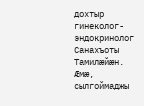дохтыр гинеколог-эндокринолог Санахъоты Тамилæйæн. Æмæ, сылгоймаджы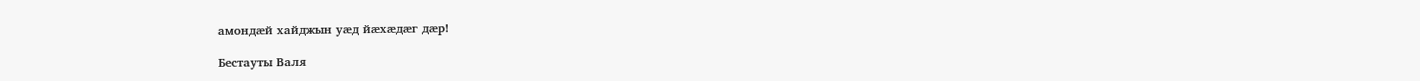амондæй хайджын уæд йæхæдæг дæр!

Бестауты Валя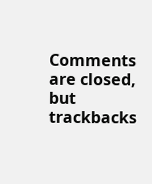Comments are closed, but trackbacks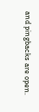and pingbacks are open.